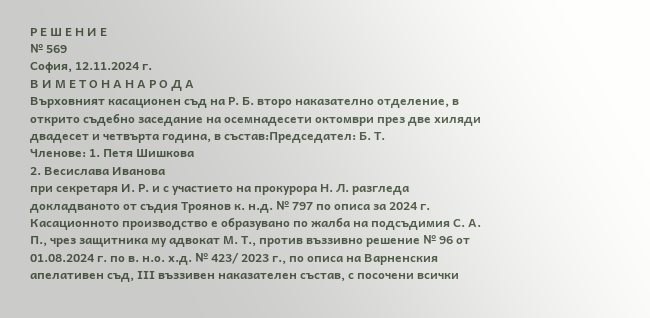Р Е Ш Е Н И Е
№ 569
София, 12.11.2024 г.
В И М Е Т О Н А Н А Р О Д А
Върховният касационен съд на Р. Б. второ наказателно отделение, в открито съдебно заседание на осемнадесети октомври през две хиляди двадесет и четвърта година, в състав:Председател: Б. Т.
Членове: 1. Петя Шишкова
2. Весислава Иванова
при секретаря И. Р. и с участието на прокурора Н. Л. разгледа докладваното от съдия Троянов к. н.д. № 797 по описа за 2024 г.
Касационното производство е образувано по жалба на подсъдимия С. А. П., чрез защитника му адвокат М. Т., против въззивно решение № 96 от 01.08.2024 г. по в. н.о. х.д. № 423/ 2023 г., по описа на Варненския апелативен съд, ІІІ въззивен наказателен състав, с посочени всички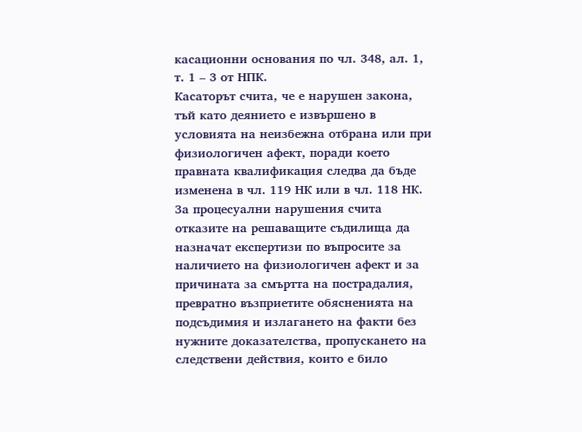касационни основания по чл. 348, ал. 1, т. 1 – 3 от НПК.
Касаторът счита, че е нарушен закона, тъй като деянието е извършено в условията на неизбежна отбрана или при физиологичен афект, поради което правната квалификация следва да бъде изменена в чл. 119 НК или в чл. 118 НК. За процесуални нарушения счита отказите на решаващите съдилища да назначат експертизи по въпросите за наличието на физиологичен афект и за причината за смъртта на пострадалия, превратно възприетите обясненията на подсъдимия и излагането на факти без нужните доказателства, пропускането на следствени действия, които е било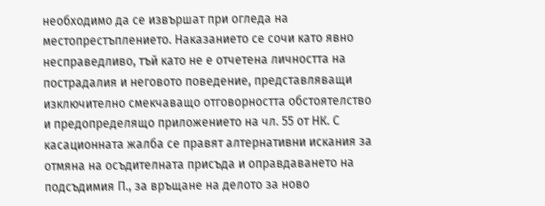необходимо да се извършат при огледа на местопрестъплението. Наказанието се сочи като явно несправедливо, тъй като не е отчетена личността на пострадалия и неговото поведение, представляващи изключително смекчаващо отговорността обстоятелство и предопределящо приложението на чл. 55 от НК. С касационната жалба се правят алтернативни искания за отмяна на осъдителната присъда и оправдаването на подсъдимия П., за връщане на делото за ново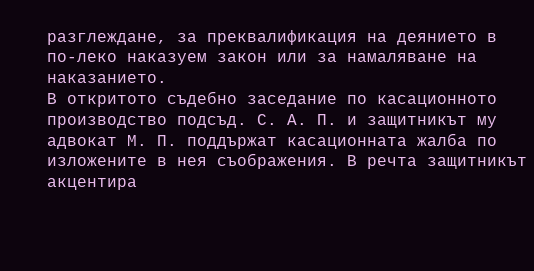разглеждане, за преквалификация на деянието в по-леко наказуем закон или за намаляване на наказанието.
В откритото съдебно заседание по касационното производство подсъд. С. А. П. и защитникът му адвокат М. П. поддържат касационната жалба по изложените в нея съображения. В речта защитникът акцентира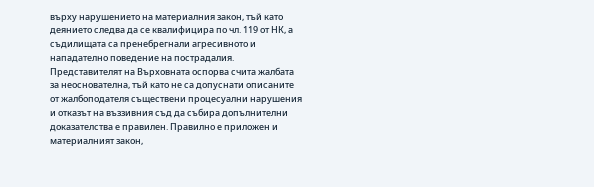върху нарушението на материалния закон, тъй като деянието следва да се квалифицира по чл. 119 от НК, а съдилищата са пренебрегнали агресивното и нападателно поведение на пострадалия.
Представителят на Върховната оспорва счита жалбата за неоснователна, тъй като не са допуснати описаните от жалбоподателя съществени процесуални нарушения и отказът на въззивния съд да събира допълнителни доказателства е правилен. Правилно е приложен и материалният закон,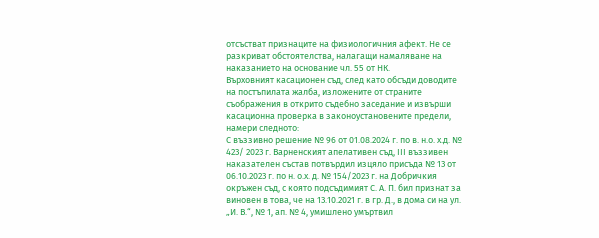отсъстват признаците на физиологичния афект. Не се разкриват обстоятелства, налагащи намаляване на наказанието на основание чл. 55 от НК.
Върховният касационен съд, след като обсъди доводите на постъпилата жалба, изложените от страните съображения в открито съдебно заседание и извърши касационна проверка в законоустановените предели, намери следното:
С въззивно решение № 96 от 01.08.2024 г. по в. н.о. х.д. № 423/ 2023 г. Варненският апелативен съд, ІІІ въззивен наказателен състав потвърдил изцяло присъда № 13 от 06.10.2023 г. по н. о.х. д. № 154/2023 г. на Добричкия окръжен съд, с която подсъдимият С. А. П. бил признат за виновен в това, че на 13.10.2021 г. в гр. Д., в дома си на ул. „И. В.“, № 1, ап. № 4, умишлено умъртвил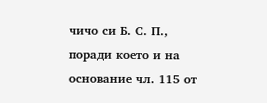чичо си Б. С. П., поради което и на основание чл. 115 от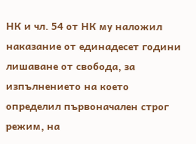НК и чл. 54 от НК му наложил наказание от единадесет години лишаване от свобода, за изпълнението на което определил първоначален строг режим, на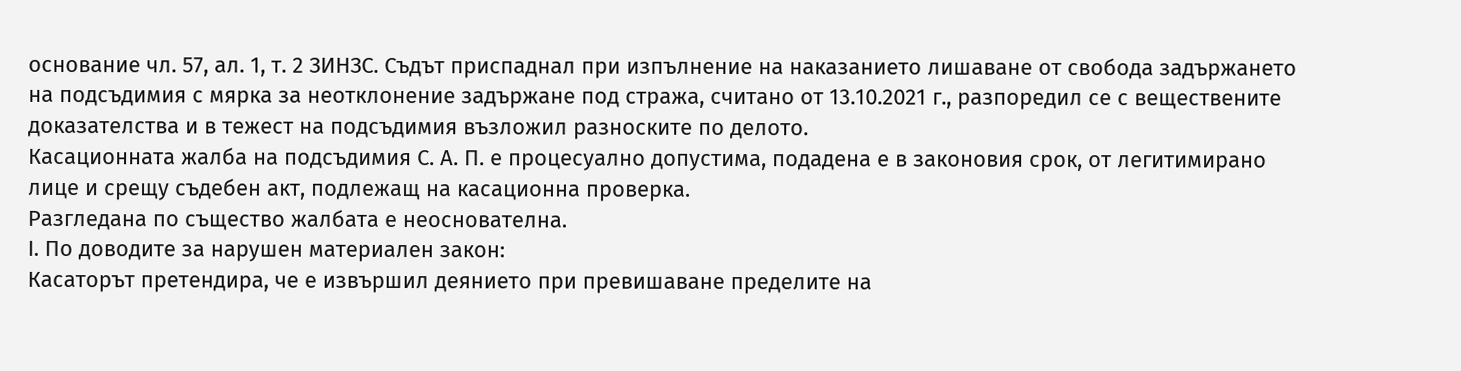основание чл. 57, ал. 1, т. 2 ЗИНЗС. Съдът приспаднал при изпълнение на наказанието лишаване от свобода задържането на подсъдимия с мярка за неотклонение задържане под стража, считано от 13.10.2021 г., разпоредил се с веществените доказателства и в тежест на подсъдимия възложил разноските по делото.
Касационната жалба на подсъдимия С. А. П. е процесуално допустима, подадена е в законовия срок, от легитимирано лице и срещу съдебен акт, подлежащ на касационна проверка.
Разгледана по същество жалбата е неоснователна.
І. По доводите за нарушен материален закон:
Касаторът претендира, че е извършил деянието при превишаване пределите на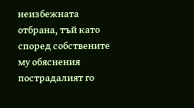неизбежната отбрана, тъй като според собствените му обяснения пострадалият го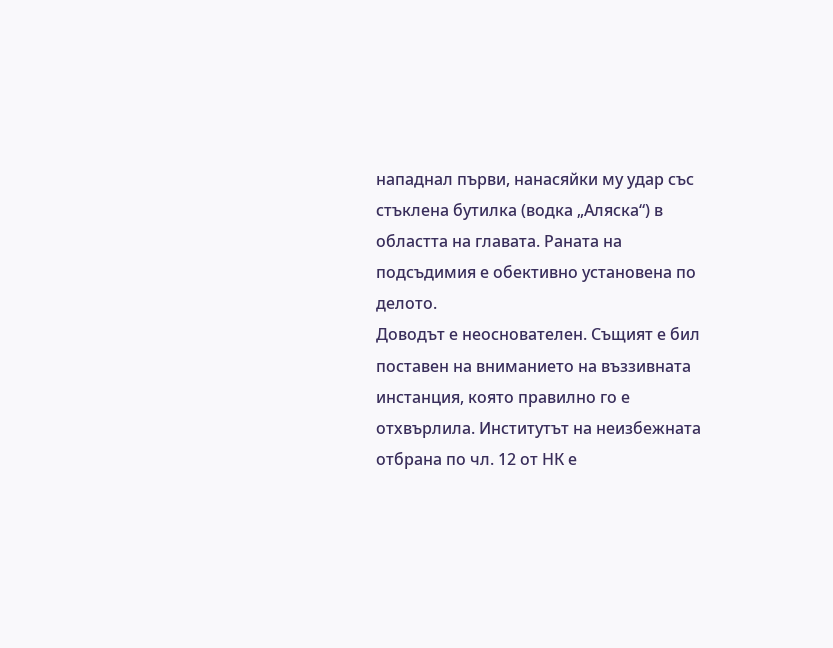нападнал първи, нанасяйки му удар със стъклена бутилка (водка „Аляска“) в областта на главата. Раната на подсъдимия е обективно установена по делото.
Доводът е неоснователен. Същият е бил поставен на вниманието на въззивната инстанция, която правилно го е отхвърлила. Институтът на неизбежната отбрана по чл. 12 от НК е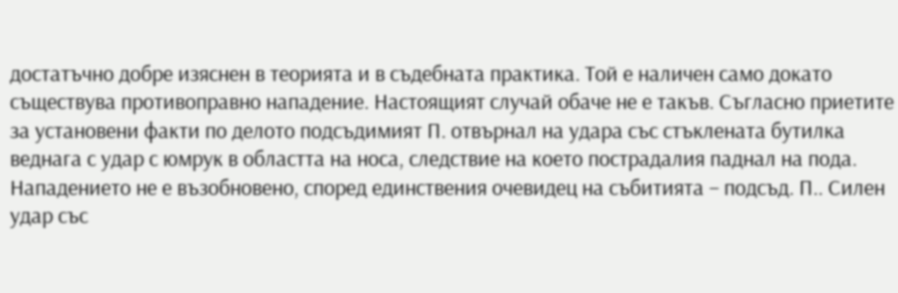достатъчно добре изяснен в теорията и в съдебната практика. Той е наличен само докато съществува противоправно нападение. Настоящият случай обаче не е такъв. Съгласно приетите за установени факти по делото подсъдимият П. отвърнал на удара със стъклената бутилка веднага с удар с юмрук в областта на носа, следствие на което пострадалия паднал на пода. Нападението не е възобновено, според единствения очевидец на събитията – подсъд. П.. Силен удар със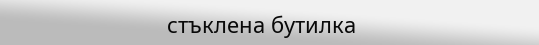стъклена бутилка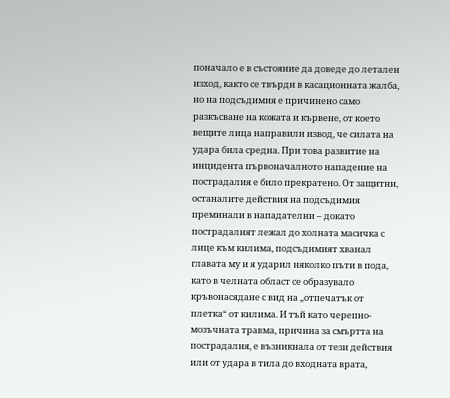поначало е в състояние да доведе до летален изход, както се твърди в касационната жалба, но на подсъдимия е причинено само разкъсване на кожата и кървене, от което вещите лица направили извод, че силата на удара била средна. При това развитие на инцидента първоначалното нападение на пострадалия е било прекратено. От защитни, останалите действия на подсъдимия преминали в нападателни – докато пострадалият лежал до холната масичка с лице към килима, подсъдимият хванал главата му и я ударил няколко пъти в пода, като в челната област се образувало кръвонасядане с вид на „отпечатък от плетка“ от килима. И тъй като черепно-мозъчната травма, причина за смъртта на пострадалия, е възникнала от тези действия или от удара в тила до входната врата,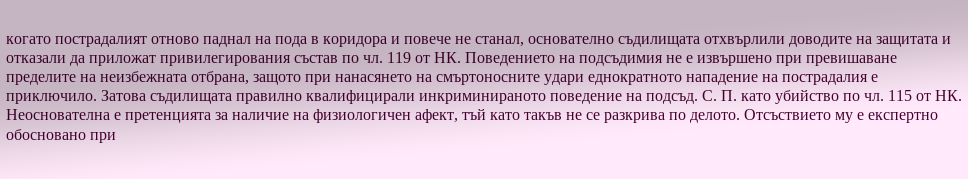когато пострадалият отново паднал на пода в коридора и повече не станал, основателно съдилищата отхвърлили доводите на защитата и отказали да приложат привилегирования състав по чл. 119 от НК. Поведението на подсъдимия не е извършено при превишаване пределите на неизбежната отбрана, защото при нанасянето на смъртоносните удари еднократното нападение на пострадалия е приключило. Затова съдилищата правилно квалифицирали инкриминираното поведение на подсъд. С. П. като убийство по чл. 115 от НК.
Неоснователна е претенцията за наличие на физиологичен афект, тъй като такъв не се разкрива по делото. Отсъствието му е експертно обосновано при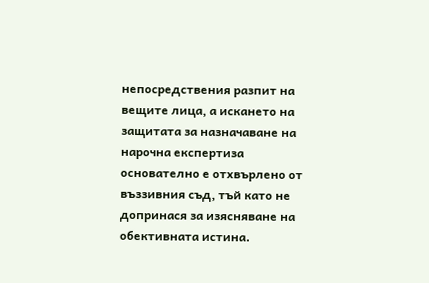непосредствения разпит на вещите лица, а искането на защитата за назначаване на нарочна експертиза основателно е отхвърлено от въззивния съд, тъй като не допринася за изясняване на обективната истина.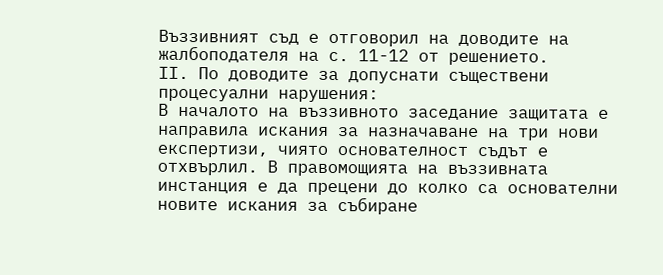Въззивният съд е отговорил на доводите на жалбоподателя на с. 11-12 от решението.
ІІ. По доводите за допуснати съществени процесуални нарушения:
В началото на въззивното заседание защитата е направила искания за назначаване на три нови експертизи, чиято основателност съдът е отхвърлил. В правомощията на въззивната инстанция е да прецени до колко са основателни новите искания за събиране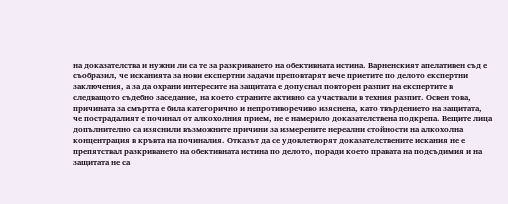на доказателства и нужни ли са те за разкриването на обективната истина. Варненският апелативен съд е съобразил, че исканията за нови експертни задачи преповтарят вече приетите по делото експертни заключения, а за да охрани интересите на защитата е допуснал повторен разпит на експертите в следващото съдебно заседание, на което страните активно са участвали в техния разпит. Освен това, причината за смъртта е била категорично и непротиворечиво изяснена, като твърдението на защитата, че пострадалият е починал от алкохолния прием, не е намерило доказателствена подкрепа. Вещите лица допълнително са изяснили възможните причини за измерените нереални стойности на алкохолна концентрация в кръвта на починалия. Отказът да се удовлетворят доказателствените искания не е препятствал разкриването на обективната истина по делото, поради което правата на подсъдимия и на защитата не са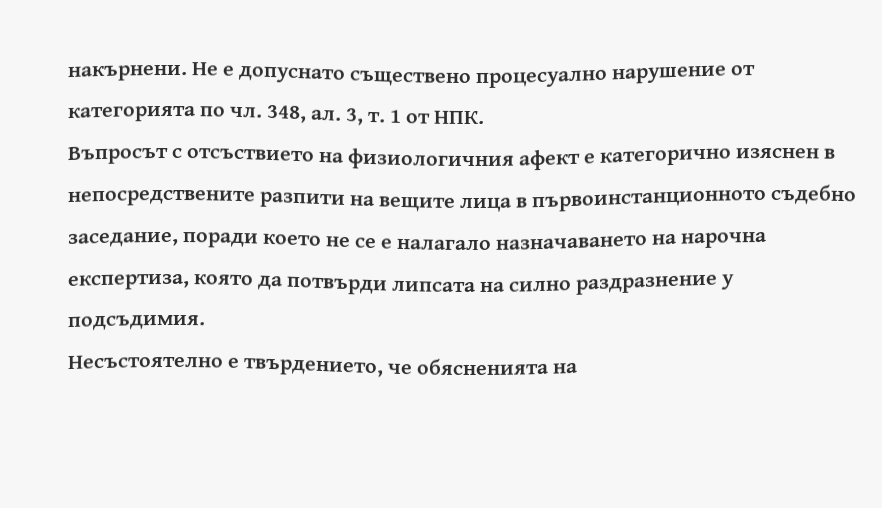накърнени. Не е допуснато съществено процесуално нарушение от категорията по чл. 348, ал. 3, т. 1 от НПК.
Въпросът с отсъствието на физиологичния афект е категорично изяснен в непосредствените разпити на вещите лица в първоинстанционното съдебно заседание, поради което не се е налагало назначаването на нарочна експертиза, която да потвърди липсата на силно раздразнение у подсъдимия.
Несъстоятелно е твърдението, че обясненията на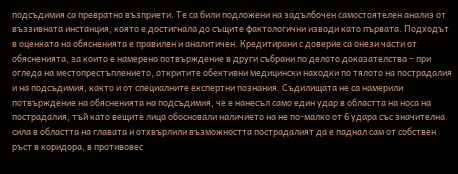подсъдимия са превратно възприети. Те са били подложени на задълбочен самостоятелен анализ от въззивната инстанция, която е достигнала до същите фактологични изводи като първата. Подходът в оценката на обясненията е правилен и аналитичен. Кредитирани с доверие са онези части от обясненията, за които е намерено потвърждение в други събрани по делото доказателства – при огледа на местопрестъплението, откритите обективни медицински находки по тялото на пострадалия и на подсъдимия, както и от специалните експертни познания. Съдилищата не са намерили потвърждение на обясненията на подсъдимия, че е нанесъл само един удар в областта на носа на пострадалия, тъй като вещите лица обосновали наличието на не по-малко от 6 удара със значителна сила в областта на главата и отхвърлили възможността пострадалият да е паднал сам от собствен ръст в коридора, в противовес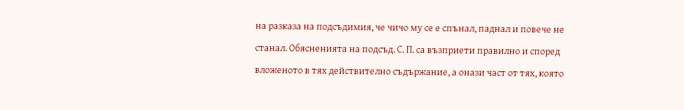на разказа на подсъдимия, че чичо му се е спънал, паднал и повече не станал. Обясненията на подсъд. С. П. са възприети правилно и според вложеното в тях действително съдържание, а онази част от тях, която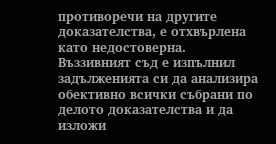противоречи на другите доказателства, е отхвърлена като недостоверна. Въззивният съд е изпълнил задълженията си да анализира обективно всички събрани по делото доказателства и да изложи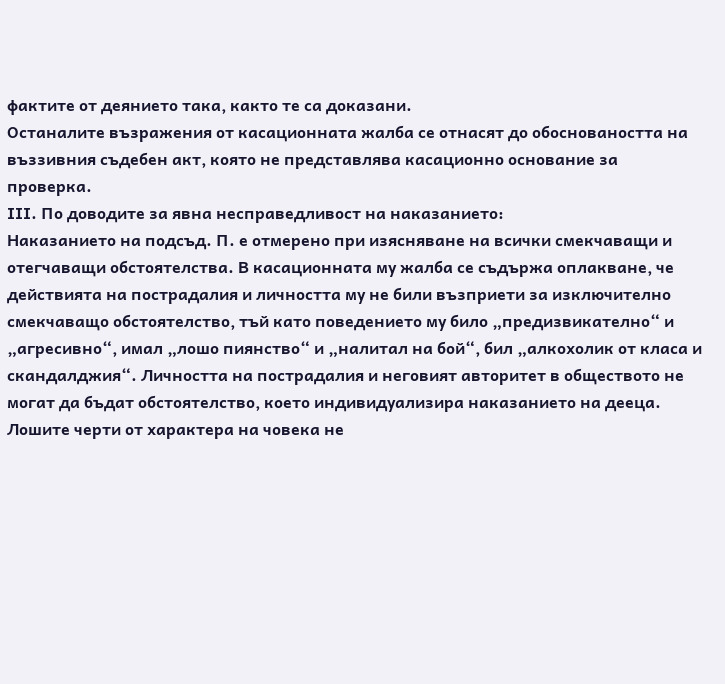фактите от деянието така, както те са доказани.
Останалите възражения от касационната жалба се отнасят до обосноваността на въззивния съдебен акт, която не представлява касационно основание за проверка.
ІІІ. По доводите за явна несправедливост на наказанието:
Наказанието на подсъд. П. е отмерено при изясняване на всички смекчаващи и отегчаващи обстоятелства. В касационната му жалба се съдържа оплакване, че действията на пострадалия и личността му не били възприети за изключително смекчаващо обстоятелство, тъй като поведението му било „предизвикателно“ и „агресивно“, имал „лошо пиянство“ и „налитал на бой“, бил „алкохолик от класа и скандалджия“. Личността на пострадалия и неговият авторитет в обществото не могат да бъдат обстоятелство, което индивидуализира наказанието на дееца. Лошите черти от характера на човека не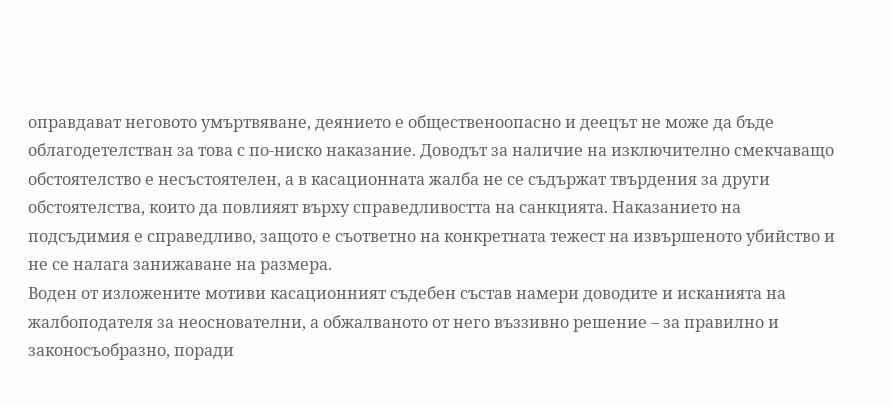оправдават неговото умъртвяване, деянието е общественоопасно и деецът не може да бъде облагодетелстван за това с по-ниско наказание. Доводът за наличие на изключително смекчаващо обстоятелство е несъстоятелен, а в касационната жалба не се съдържат твърдения за други обстоятелства, които да повлияят върху справедливостта на санкцията. Наказанието на подсъдимия е справедливо, защото е съответно на конкретната тежест на извършеното убийство и не се налага занижаване на размера.
Воден от изложените мотиви касационният съдебен състав намери доводите и исканията на жалбоподателя за неоснователни, а обжалваното от него въззивно решение – за правилно и законосъобразно, поради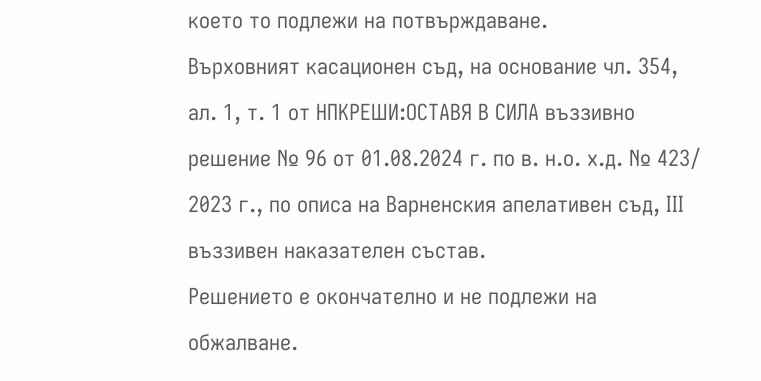което то подлежи на потвърждаване.
Върховният касационен съд, на основание чл. 354, ал. 1, т. 1 от НПКРЕШИ:ОСТАВЯ В СИЛА въззивно решение № 96 от 01.08.2024 г. по в. н.о. х.д. № 423/ 2023 г., по описа на Варненския апелативен съд, ІІІ въззивен наказателен състав.
Решението е окончателно и не подлежи на обжалване.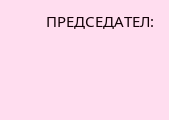ПРЕДСЕДАТЕЛ: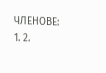ЧЛЕНОВЕ: 1. 2.